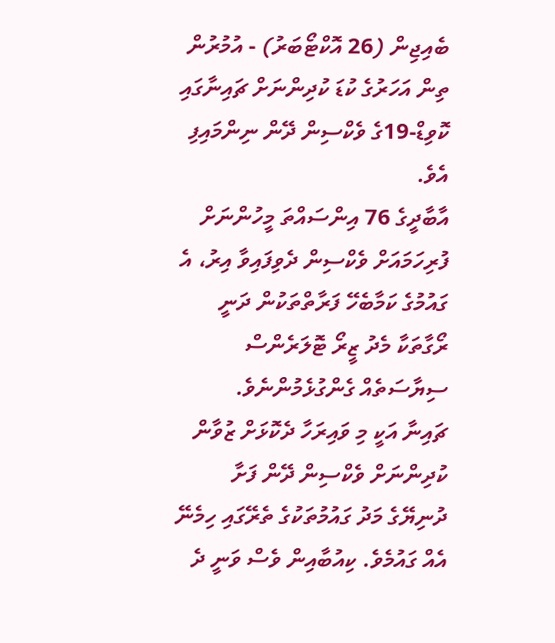ބެއިޖިން (26 އޮކްޓޯބަރު) - އުމުރުން ތިން އަހަރުގެ ކުޑަ ކުދިންނަށް ޗައިނާގައި ކޮވިޑް-19ގެ ވެކްސިން ދޭން ނިންމައިފި އެވެ.
އާބާދީގެ 76 އިންސައްތަ މީހުންނަށް ފުރިހަމައަށް ވެކްސިން ދެވިފައިވާ އިރު، އެ ގައުމުގެ ކަމާބެހޭ ފަރާތްތަކުން ދަނީ ރޯގާތަކާ މެދު ޒީރޯ ޓޮލަރެންސް ސިޔާސަތެއް ގެންގުޅެމުންނެވެ.
ޗައިނާ އަކީ މި ވައިރަހާ ދެކޮޅަށް ޒުވާން ކުދިންނަށް ވެކްސިން ދޭން ފަށާ ދުނިޔޭގެ މަދު ގައުމުތަކުގެ ތެރޭގައި ހިމެނޭ އެއް ގައުމެވެ. ކިއުބާއިން ވެސް ވަނީ ދެ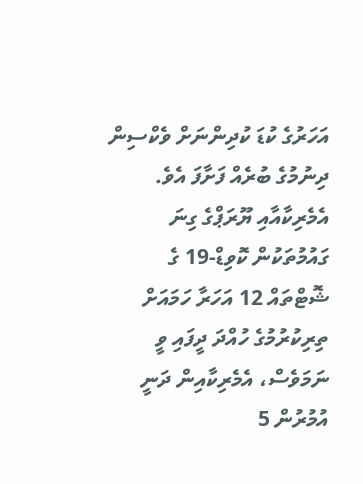އަހަރުގެ ކުޑަ ކުދިންނަށް ވެކްސިން ދިނުމުގެ ބުރެއް ފަށާފަ އެވެ. އެމެރިކާއާއި ޔޫރަޕްގެ ގިނަ ގައުމުތަކުން ކޮވިޑް-19 ގެ ޝޮޓްތައް 12 އަހަރާ ހަމައަށް ތިރިކުރުމުގެ ހުއްދަ ދީފައި ވީ ނަމަވެސް، އެމެރިކާއިން ދަނީ އުމުރުން 5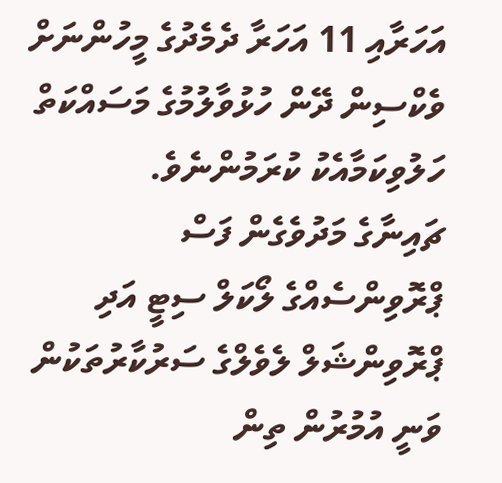އަހަރާއި 11 އަހަރާ ދެމެދުގެ މީހުންނަށް ވެކްސިން ދޭން ހުޅުވާލުމުގެ މަސައްކަތް ހަލުވިކަމާއެކު ކުރަމުންނެވެ.
ޗައިނާގެ މަދުވެގެން ފަސް ޕްރޮވިންސެއްގެ ލޯކަލް ސިޓީ އަދި ޕްރޮވިންޝަލް ލެވެލްގެ ސަރުކާރުތަކުން ވަނީ އުމުރުން ތިން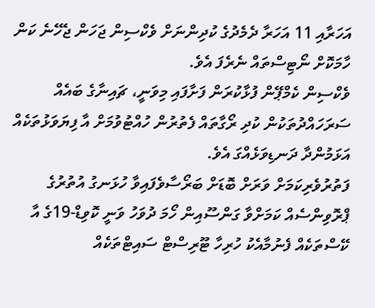އަހަރާއި 11 އަހަރާ ދެމެދުގެ ކުދިންނަށް ވެކްސިން ޖަހަން ޖެހޭނެ ކަން ހާމަކޮށް ނޯޓިސްތައް ނެރެފަ އެވެ.
ވެކްސިން ކެމްޕޭން ފުޅާކުރަން ފަށާފައި މިވަނީ، ޗައިނާގެ ބައެއް ސަރަހައްދުތަކުން ކުދި ރޯގާތައް ފެތުރުން ހުއްޓުވުމަށް އާ ފިޔަވަޅުތަކެއް އަޅަމުންދާ ދަނޑިވަޅެއްގަ އެވެ.
ފަތުރުވެރިކަމަށް ވަރަށް ބޮޑަށް ބަރޯސާވެފައިވާ ހުޅަނގު އުތުރުގެ ޕްރޮވިންސެއް ކަމަށްވާ ގަންސޫއިން ހޯމަ ދުވަހު ވަނީ ކޮވިޑް-19ގެ އާ ކޭސްތަކެއް ފެނުމާއެކު ހުރިހާ ޓޫރިސްޓް ސައިޓްތަކެއް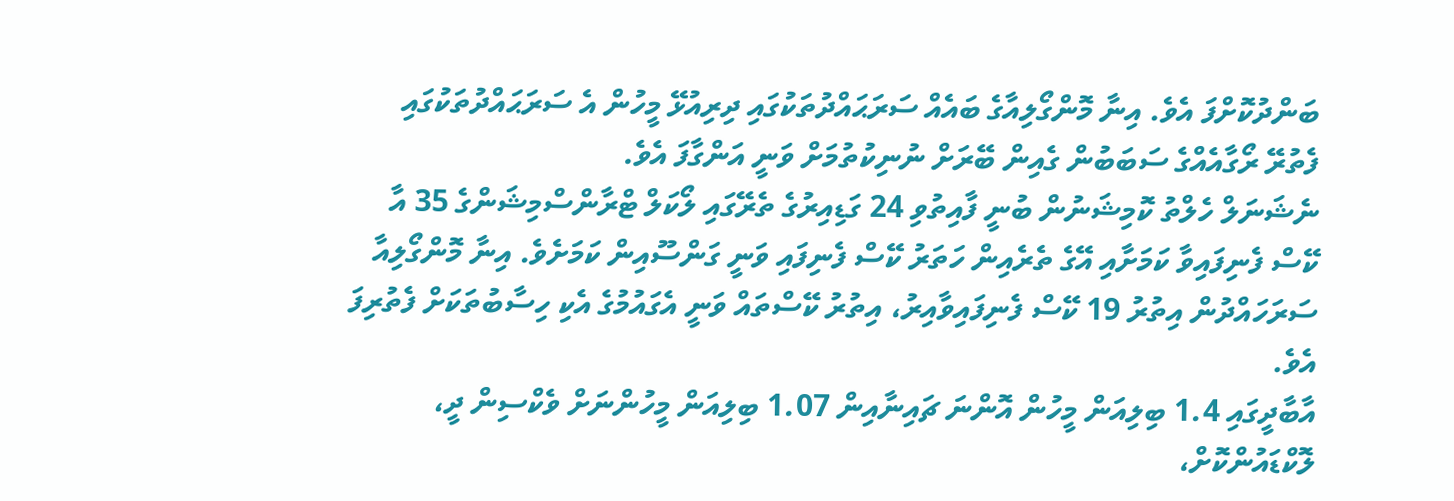ބަންދުކޮށްފަ އެވެ. އިނާ މޮންގޯލިއާގެ ބައެއް ސަރަޙައްދުތަކުގައި ދިރިއުޅޭ މީހުން އެ ސަރަޙައްދުތަކުގައި ފެތުރޭ ރޯގާއެއްގެ ސަބަބުން ގެއިން ބޭރަށް ނުނިކުތުމަށް ވަނީ އަންގާފަ އެވެ.
ނެޝަނަލް ހެލްތު ކޮމިޝަނުން ބުނީ ފާއިތުވި 24 ގަޑިއިރުގެ ތެރޭގައި ލޯކަލް ޓްރާންސްމިޝަންގެ 35 އާ ކޭސް ފެނިފައިވާ ކަމަށާއި އޭގެ ތެރެއިން ހަތަރު ކޭސް ފެނިފައި ވަނީ ގަންސޫއިން ކަމަށެވެ. އިނާ މޮންގޯލިއާ ސަރަހައްދުން އިތުރު 19 ކޭސް ފެނިފައިވާއިރު، އިތުރު ކޭސްތައް ވަނީ އެގައުމުގެ އެކި ހިސާބުތަކަށް ފެތުރިފަ އެވެ.
އާބާދީގައި 1.4 ބިލިއަން މީހުން އޮންނަ ޗައިނާއިން 1.07 ބިލިއަން މީހުންނަށް ވެކްސިން ދީ، ލޮކްޑައުންކޮށް،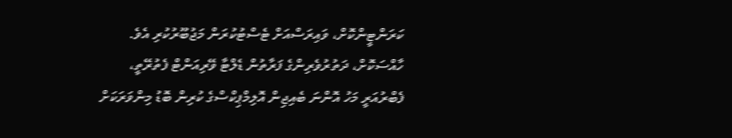ކަރަންޓީންކޮށް، ވައިރަސްއަށް ޓެސްޓުކުރަން މަޖުބޫރުކުރި އެވެ.
ހާއްސަކޮށް، ދަތުރުވެރިންގެ ފަރާތުން ޑެލްޓާ ވޭރިއަންޓް ފެތުރޭތީ، ފެބްރުއަރީ މަހު އޮންނަ ބެއިޖިން އޮލިމްޕިކްސްގެ ކުރިން ބޮޑު މިންވަރަކަށް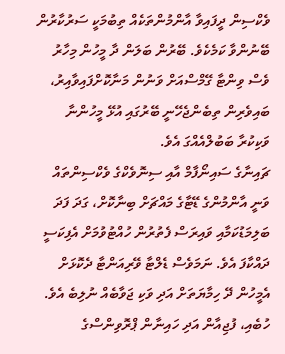ވެކްސިން ދީފައިވާ އާންމުންތަކެއް ތިބުމަކީ ސަރުކާރުން ބޭނުންވާ ކަމެކެވެ. ބޭރުން ބަލަން ދާ މީހުން މިހާރު ވެސް ވިންޓާ ގޭމްސްއަށް ވަނުން މަނާކޮށްފައިވާއިރު، ބައިވެރިން ތިބެންޖެހޭނީ ބޭރުގައި އުޅޭ މީހުންނާ ވަކިކުރާ ބަބުލްއެއްގަ އެވެ.
ޗައިނާގެ ސައިނޯފާމް އާއި ސިނޮވެކްގެ ވެކްސިންތައް ވަނީ އާންމުންގެ ޑޭޓާގެ މައްޗަށް ބިނާކޮށް، ގަދަ ފަދަ ބަލިމަޑުކަމާއި ވައިރަސް ފެތުރުން ހުއްޓުވުމަށް އެފިކަސީ ދައްކާފަ އެވެ. ނަމަވެސް ޑެލްޓާ ވޭރިއަންޓާ ދެކޮޅަށް އެމީހުން ދޭ ހިމާޔަތަށް އަދި ވަކި ޖަވާބެއް ނުލިބެ އެވެ.
ހުބެއި، ފުޖިއާން އަދި ހައިނާން ޕްރޮވިންސްގެ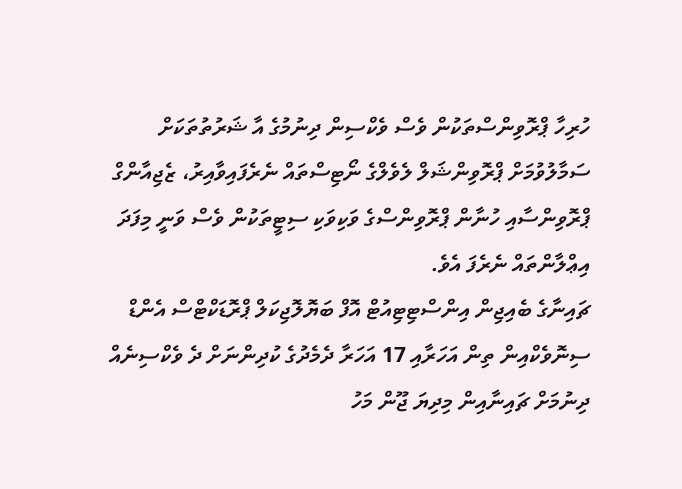ހުރިހާ ޕްރޮވިންސްތަކުން ވެސް ވެކްސިން ދިނުމުގެ އާ ޝަރުތުތަކަށް ސަމާލުވުމަށް ޕްރޮވިންޝަލް ލެވެލްގެ ނޯޓިސްތައް ނެރެފައިވާއިރު، ޒެޖިއާންގް ޕްރޮވިންސާއި ހުނާން ޕްރޮވިންސްގެ ވަކިވަކި ސިޓީތަކުން ވެސް ވަނީ މިފަދަ އިޢްލާންތައް ނެރެފަ އެވެ.
ޗައިނާގެ ބެއިޖިން އިންސްޓިޓިއުޓް އޮފް ބަޔޮލޮޖިކަލް ޕްރޮޑަކްޓްސް އެންޑް ސިނޮވެކްއިން ތިން އަހަރާއި 17 އަހަރާ ދެމެދުގެ ކުދިންނަށް ދެ ވެކްސިނެއް ދިނުމަށް ޗައިނާއިން މިދިޔަ ޖޫން މަހު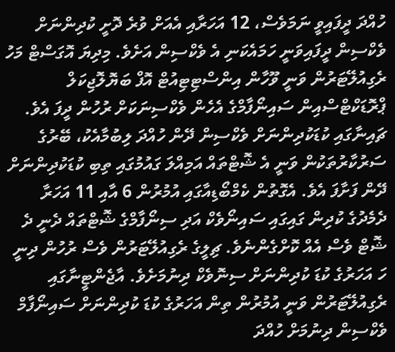ހުއްދަ ދީފައިވީ ނަމަވެސް، 12 އަހަރާއި އެއަށް ވުރެ ދޮށީ ކުދިންނަށް ވެކްސިން ދީފައިވަނީ ހަމައެކަނި އެ ވެކްސިން އަށެވެ. މިދިޔަ އޮގަސްޓް މަހު ރެގިއުލޭޓަރުން ވަނީ ވޫހާން އިންސްޓިޓިއުޓް އޮފް ބަޔޮލޮޖިކަލް ޕްރޮޑަކްޓްސްއިން ސައިނޯފާމްގެ އެހެން ވެކްސިނަކަށް ރުހުން ދީފަ އެވެ.
ޗައިނާގައި ކުޑަކުދިންނަށް ވެކްސިން ދޭން ހުއްދަ ލިބުމާއެކު، ބޭރުގެ ސަރުކާރުތަކުން ވަނީ އެ ޝޮޓްތައް އަމިއްލަ ގައުމުގައި ތިބި ކުޑަކުދިންނަށް ދޭން ފަށާފަ އެވެ. އެގޮތުން ކެމްބޯޑިއާގައި އުމުރުން 6 އާއި 11 އަހަރާ ދެމެދުގެ ކުދިން ގައިގައި ސައިނޯވެކް އަދި ސިނޯފާމްގެ ޝޮޓްތައް ދެނީ ދެ ޝޮޓް ވެސް އެއް ކޮށްގެންނެވެ. ޗިލީގެ ރެގިއުލޭޓަރުން ވެސް ރުހުން ދިނީ ހަ އަހަރުގެ ކުޑަ ކުދިންނަށް ސިނޮވެކް ދިނުމަށެވެ. އާޖެންޓީނާގައި ރެގިއުލޭޓަރުން ވަނީ އުމުރުން ތިން އަހަރުގެ ކުޑަ ކުދިންނަށް ސައިނޯފާމް ވެކްސިން ދިނުމަށް ހުއްދަ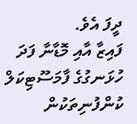ދީފަ އެވެ.
ފައިޒާ އާއި މޮޑާނާ ފަދަ ހުޅަނގުގެ ފާމަސޫޓިކަލް ކުންފުނިތަކުން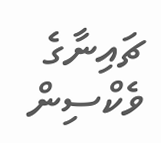ޗައިނާގެ ވެކްސިން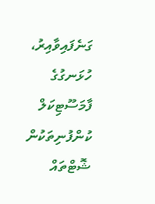ގަނެފައިވާއިރު، ހުޅަނގުގެ ފާމަސޫޓިކަލް ކުންފުނިތަކުން ޝޮޓްތައް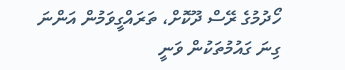ހޯދުމުގެ ރޭސް ދޫކޮށް، ތަރައްގީވަމުން އަންނަ ގިނަ ގައުމުތަކުން ވަނީ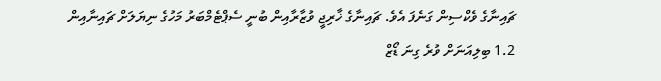ޗައިނާގެ ވެކްސިން ގަނެފަ އެވެ. ޗައިނާގެ ޚާރިޖީ ވުޒާރާއިން ބުނީ ސެޕްޓެމްބަރު މަހުގެ ނިޔަލަށް ޗައިނާއިން 1.2 ބިލިއަނަށް ވުރެ ގިނަ ޑޯޒް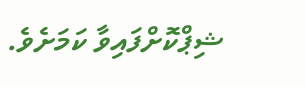ޝިޕްކޮށްފައިވާ ކަމަށެވެ.